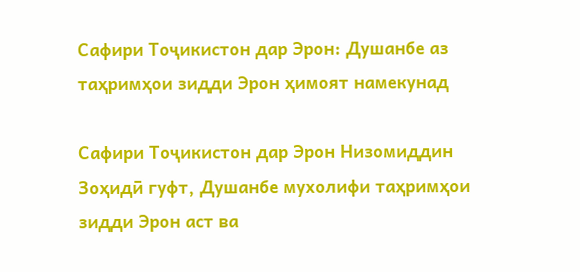Сафири Тоҷикистон дар Эрон: Душанбе аз таҳримҳои зидди Эрон ҳимоят намекунад

Сафири Тоҷикистон дар Эрон Низомиддин Зоҳидӣ гуфт, Душанбе мухолифи таҳримҳои зидди Эрон аст ва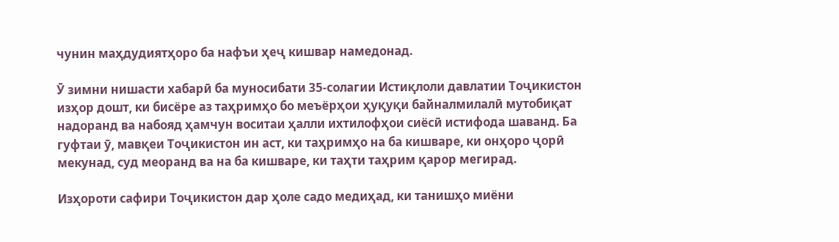чунин маҳдудиятҳоро ба нафъи ҳеҷ кишвар намедонад.

Ӯ зимни нишасти хабарӣ ба муносибати 35-солагии Истиқлоли давлатии Тоҷикистон изҳор дошт, ки бисёре аз таҳримҳо бо меъёрҳои ҳуқуқи байналмилалӣ мутобиқат надоранд ва набояд ҳамчун воситаи ҳалли ихтилофҳои сиёсӣ истифода шаванд. Ба гуфтаи ӯ, мавқеи Тоҷикистон ин аст, ки таҳримҳо на ба кишваре, ки онҳоро ҷорӣ мекунад, суд меоранд ва на ба кишваре, ки таҳти таҳрим қарор мегирад.

Изҳороти сафири Тоҷикистон дар ҳоле садо медиҳад, ки танишҳо миёни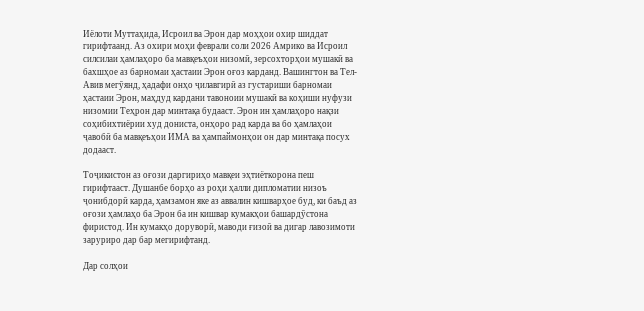Иёлоти Муттаҳида, Исроил ва Эрон дар моҳҳои охир шиддат гирифтаанд. Аз охири моҳи феврали соли 2026 Амрико ва Исроил силсилаи ҳамлаҳоро ба мавқеъҳои низомӣ, зерсохторҳои мушакӣ ва бахшҳое аз барномаи ҳастаии Эрон оғоз карданд. Вашингтон ва Тел-Авив мегӯянд, ҳадафи онҳо ҷилавгирӣ аз густариши барномаи ҳастаии Эрон, маҳдуд кардани тавоноии мушакӣ ва коҳиши нуфузи низомии Теҳрон дар минтақа будааст. Эрон ин ҳамлаҳоро нақзи соҳибихтиёрии худ дониста, онҳоро рад карда ва бо ҳамлаҳои ҷавобӣ ба мавқеъҳои ИМА ва ҳампаймонҳои он дар минтақа посух додааст.

Тоҷикистон аз оғози даргириҳо мавқеи эҳтиёткорона пеш гирифтааст. Душанбе борҳо аз роҳи ҳалли дипломатии низоъ ҷонибдорӣ карда, ҳамзамон яке аз аввалин кишварҳое буд, ки баъд аз оғози ҳамлаҳо ба Эрон ба ин кишвар кумакҳои башардӯстона фиристод. Ин кумакҳо доруворӣ, маводи ғизоӣ ва дигар лавозимоти заруриро дар бар мегирифтанд.

Дар солҳои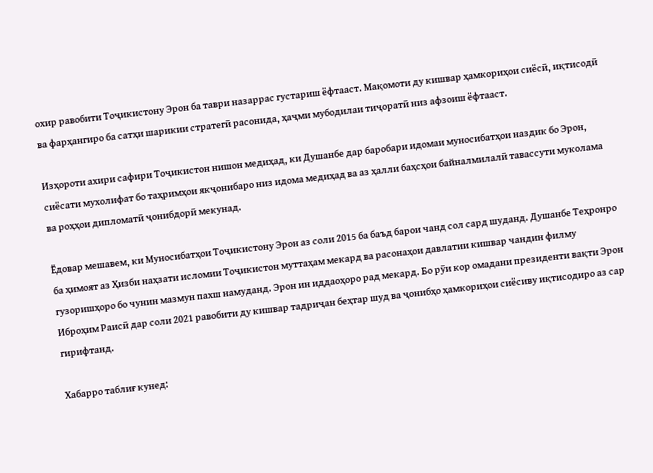охир равобити Тоҷикистону Эрон ба таври назаррас густариш ёфтааст. Мақомоти ду кишвар ҳамкориҳои сиёсӣ, иқтисодӣ ва фарҳангиро ба сатҳи шарикии стратегӣ расонида, ҳаҷми мубодилаи тиҷоратӣ низ афзоиш ёфтааст.

Изҳороти ахири сафири Тоҷикистон нишон медиҳад, ки Душанбе дар баробари идомаи муносибатҳои наздик бо Эрон, сиёсати мухолифат бо таҳримҳои якҷонибаро низ идома медиҳад ва аз ҳалли баҳсҳои байналмилалӣ тавассути муколама ва роҳҳои дипломатӣ ҷонибдорӣ мекунад.

Ёдовар мешавем, ки Муносибатҳои Тоҷикистону Эрон аз соли 2015 ба баъд барои чанд сол сард шуданд. Душанбе Теҳронро ба ҳимоят аз Ҳизби наҳзати исломии Тоҷикистон муттаҳам мекард ва расонаҳои давлатии кишвар чандин филму гузоришҳоро бо чунин мазмун пахш намуданд. Эрон ин иддаоҳоро рад мекард. Бо рӯи кор омадани президенти вақти Эрон Иброҳим Раисӣ дар соли 2021 равобити ду кишвар тадриҷан беҳтар шуд ва ҷонибҳо ҳамкориҳои сиёсиву иқтисодиро аз сар гирифтанд.

Хабарро таблиғ кунед: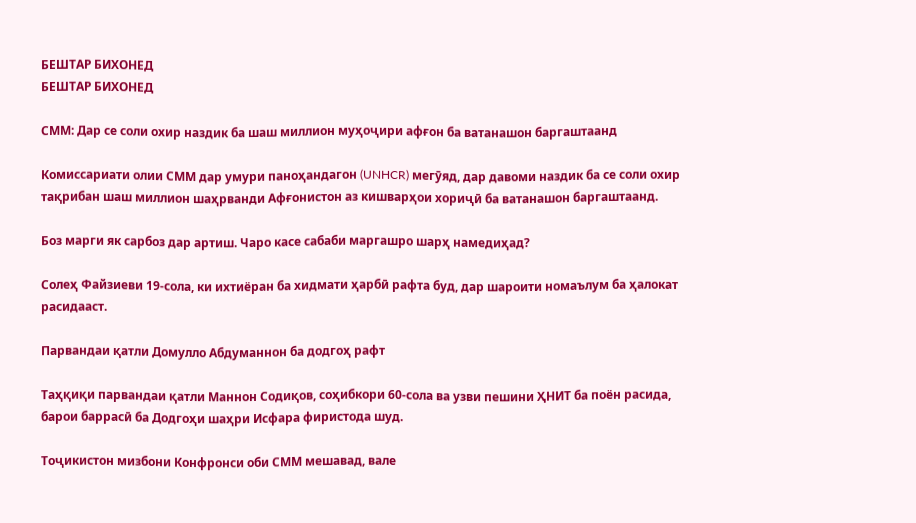БЕШТАР БИХОНЕД
БЕШТАР БИХОНЕД

СММ: Дар се соли охир наздик ба шаш миллион муҳоҷири афғон ба ватанашон баргаштаанд

Комиссариати олии СММ дар умури паноҳандагон (UNHCR) мегӯяд, дар давоми наздик ба се соли охир тақрибан шаш миллион шаҳрванди Афғонистон аз кишварҳои хориҷӣ ба ватанашон баргаштаанд.

Боз марги як сарбоз дар артиш. Чаро касе сабаби маргашро шарҳ намедиҳад?

Солеҳ Файзиеви 19-сола, ки ихтиёран ба хидмати ҳарбӣ рафта буд, дар шароити номаълум ба ҳалокат расидааст.

Парвандаи қатли Домулло Абдуманнон ба додгоҳ рафт

Таҳқиқи парвандаи қатли Маннон Содиқов, соҳибкори 60-сола ва узви пешини ҲНИТ ба поён расида, барои баррасӣ ба Додгоҳи шаҳри Исфара фиристода шуд.

Тоҷикистон мизбони Конфронси оби СММ мешавад, вале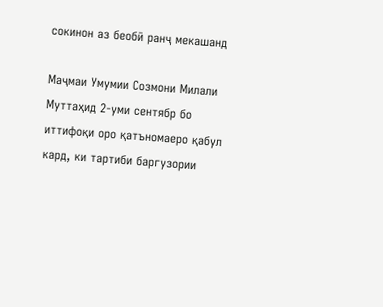сокинон аз беобӣ ранҷ мекашанд

Маҷмаи Умумии Созмони Милали Муттаҳид 2-уми сентябр бо иттифоқи оро қатъномаеро қабул кард, ки тартиби баргузории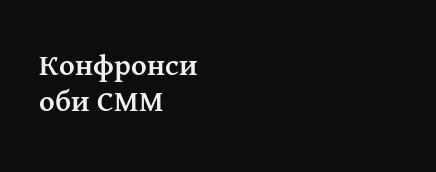Конфронси оби СММ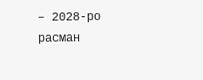– 2028-ро расман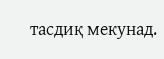тасдиқ мекунад.